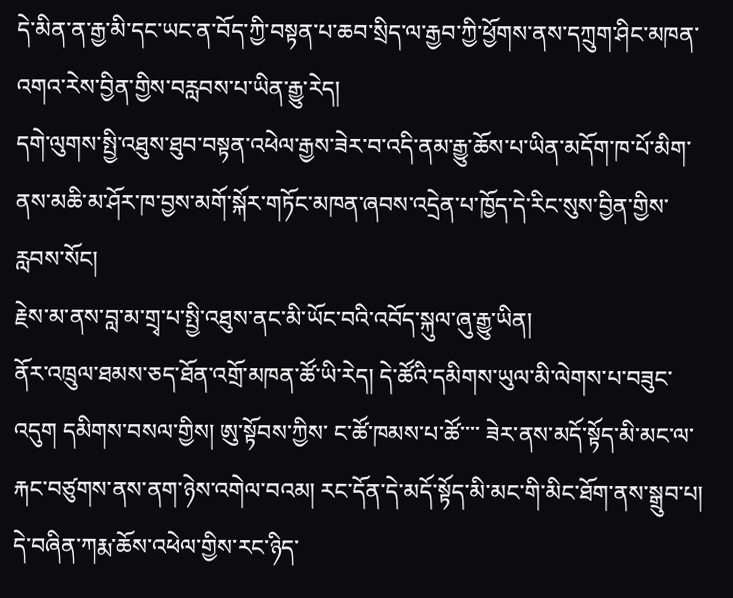དེ་མིན་ན་རྒྱ་མི་དང་ཡང་ན་བོད་ཀྱི་བསྟན་པ་ཆབ་སྲིད་ལ་རྒྱབ་ཀྱི་ཕྱོགས་ནས་དཀྲུག་ཤིང་མཁན་འགའ་རེས་བྱིན་གྱིས་བརླབས་པ་ཡིན་རྒྱུ་རེད།
དགེ་ལུགས་སྤྱི་འཐུས་ཐུབ་བསྟན་འཕེལ་རྒྱས་ཟེར་བ་འདི་ནམ་རྒྱུ་ཆོས་པ་ཡིན་མདོག་ཁ་པོ་མིག་ནས་མཆི་མ་ཤོར་ཁ་བྱས་མགོ་སྐོར་གཏོང་མཁན་ཞབས་འདྲེན་པ་ཁྱོད་དེ་རིང་སུས་བྱིན་གྱིས་རླབས་སོང།
རྗེས་མ་ནས་བླ་མ་གྲྭ་པ་སྤྱི་འཐུས་ནང་མི་ཡོང་བའི་འབོད་སྐུལ་ཞུ་རྒྱུ་ཡིན།
ནོར་འཁྲུལ་ཐམས་ཅད་ཐོན་འགྲོ་མཁན་ཚོ་ཡི་རེད། དེ་ཚོའི་དམིགས་ཡུལ་མི་ལེགས་པ་བཟུང་འདུག དམིགས་བསལ་གྱིས། ཨུ་སྟོབས་ཀྱིས་ ང་ཚོ་ཁམས་པ་ཚོ་་་་ ཟེར་ནས་མདོ་སྟོད་མི་མང་ལ་རྐང་བཙུགས་ནས་ནག་ཉེས་འགེལ་བའམ། རང་དོན་དེ་མདོ་སྟོད་མི་མང་གི་མིང་ཐོག་ནས་སྒྲུབ་པ། དེ་བཞིན་ཀརྨ་ཆོས་འཕེལ་གྱིས་རང་ཉིད་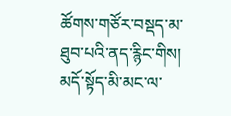ཚོགས་གཙོར་བསྡད་མ་ཐུབ་པའི་ནད་རྙིང་གིས། མདོ་སྟོད་མི་མང་ལ་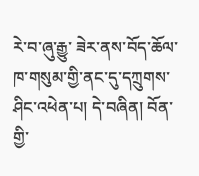རེ་བ་ཞུ་རྒྱུ་ ཟེར་ནས་བོད་ཆོལ་ཁ་གསུམ་གྱི་ནང་དུ་དཀྲུགས་ཤིང་འཕེན་པ། དེ་བཞིན། བོན་གྱི་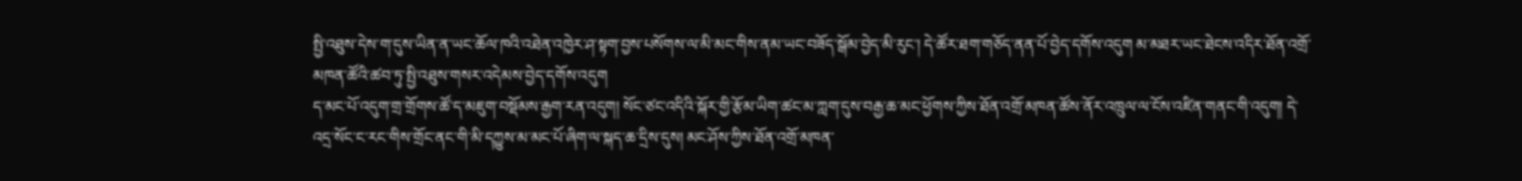སྤྱི་འཐུས་དེས་ག་དུས་ཡིན་ན་ཡང་ཆོལ་ཁའི་འཐེན་འཁྱེར་ཤ་སྟག་བྱས་པསོགས་ལ་མི་མང་གིས་ནམ་ཡང་བཟོད་སྒོམ་བྱེད་མི་རུང་། དེ་ཚོར་ཐག་གཅོད་ནན་པོ་བྱེད་དགོས་འདུག མ་མཐར་ཡང་ཐེངས་འདིར་ཐོན་འགྲོ་མཁན་ཚོའི་ཚབ་ཏུ་སྤྱི་འཐུས་གསར་འདེམས་བྱེད་དགོས་འདུག
ད་མང་པོ་འདུག་གྲ་གྲོགས་ཚོ་ད་མཇུག་བསྡོམས་རྒྱག་རན་འདུག། སོང་ཙང་འདིའི་སྐོར་གྱི་རྩོམ་ཡིག་ཚང་མ་ཀླག་དུས་བརྒྱ་ཆ་མང་ཕྱོགས་ཀྱིས་ཐོན་འགྲོ་མཁན་ཚོས་ནོར་འཁྲུལ་ལ་ངོས་འཛིན་གནང་གི་འདུག། དེ་འདྲ་སོང་ང་རང་གིས་གྲོང་ནང་གི་མི་དཀྱུས་མ་མང་པོ་ཞིག་ལ་སྐད་ཆ་དྲིས་དུས། མང་ཤོས་ཀྱིས་ཐོན་འགྲོ་མཁན་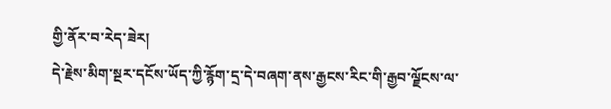གྱི་ནོར་བ་རེད་ཟེར།
དེ་རྗེས་མིག་སྔར་དངོས་ཡོད་ཀྱི་རྙོག་དྲ་དེ་བཞག་ནས་རྒྱངས་རིང་གི་རྒྱབ་ལྗོངས་ལ་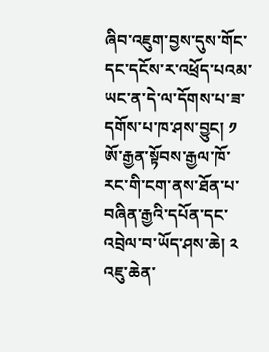ཞིབ་འཇུག་བྱས་དུས་གོང་དང་དངོས་ར་འཕྲོད་པའམ་ཡང་ན་དེ་ལ་དོགས་པ་ཟ་དགོས་པ་ཁ་ཤས་བྱུང། ༡ ཨོ་རྒྱན་སྟོབས་རྒྱལ་ཁོ་རང་གི་ངག་ནས་ཐོན་པ་བཞིན་རྒྱའི་དཔོན་དང་འབྲེལ་བ་ཡོད་ཤས་ཆེ། ༢ འཇུ་ཆེན་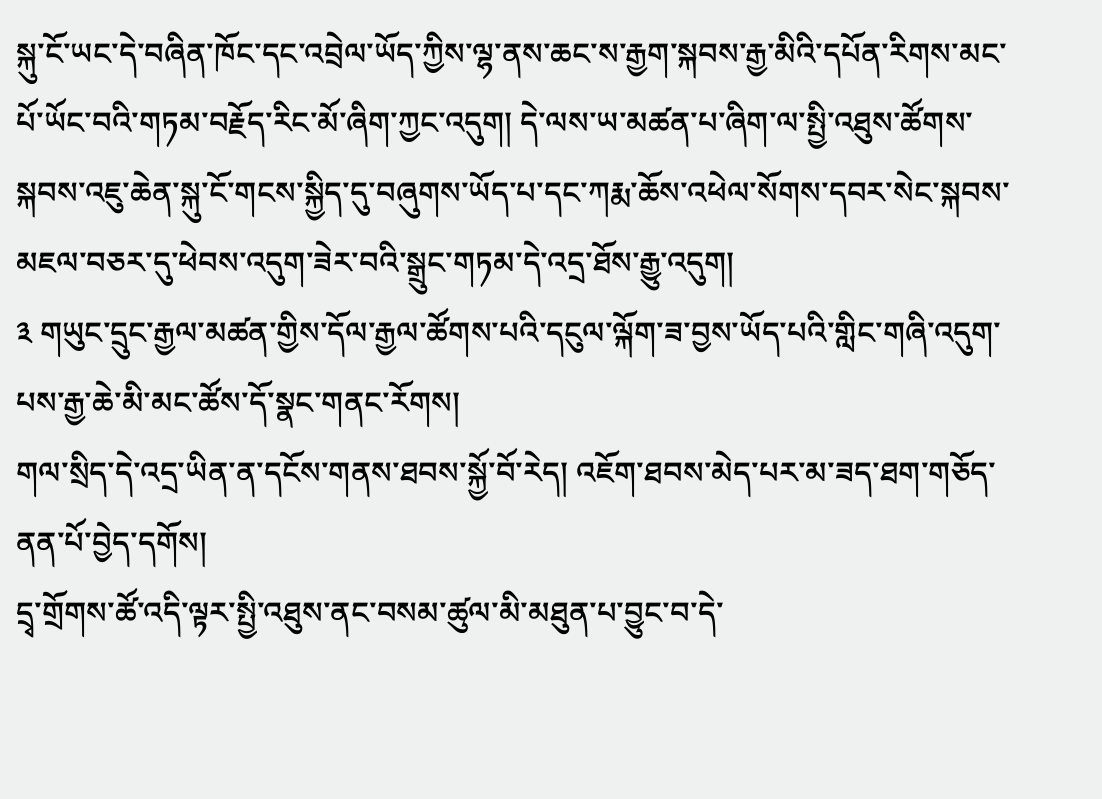སྐུ་ངོ་ཡང་དེ་བཞིན་ཁོང་དང་འབྲེལ་ཡོད་ཀྱིས་ལྷ་ནས་ཆང་ས་རྒྱག་སྐབས་རྒྱ་མིའི་དཔོན་རིགས་མང་པོ་ཡོང་བའི་གཏམ་བརྗོད་རིང་མོ་ཞིག་ཀྱང་འདུག། དེ་ལས་ཡ་མཚན་པ་ཞིག་ལ་སྤྱི་འཐུས་ཚོགས་སྐབས་འཇུ་ཆེན་སྐུ་ངོ་གངས་སྐྱིད་དུ་བཞུགས་ཡོད་པ་དང་ཀརྨ་ཆོས་འཕེལ་སོགས་དབར་སེང་སྐབས་མཇལ་བཅར་དུ་ཕེབས་འདུག་ཟེར་བའི་སྒྲུང་གཏམ་དེ་འདྲ་ཐོས་རྒྱུ་འདུག།
༣ གཡུང་དྲུང་རྒྱལ་མཚན་གྱིས་དོལ་རྒྱལ་ཚོགས་པའི་དངུལ་ལྐོག་ཟ་བྱས་ཡོད་པའི་གླིང་གཞི་འདུག་པས་རྒྱ་ཆེ་མི་མང་ཚོས་དོ་སྣང་གནང་རོགས།
གལ་སྲིད་དེ་འདྲ་ཡིན་ན་དངོས་གནས་ཐབས་སྐྱོ་བོ་རེད། འཇོག་ཐབས་མེད་པར་མ་ཟད་ཐག་གཅོད་ནན་པོ་བྱེད་དགོས།
དྲྭ་གྲོགས་ཚོ་འདི་ལྟར་སྤྱི་འཐུས་ནང་བསམ་ཚུལ་མི་མཐུན་པ་བྱུང་བ་དེ་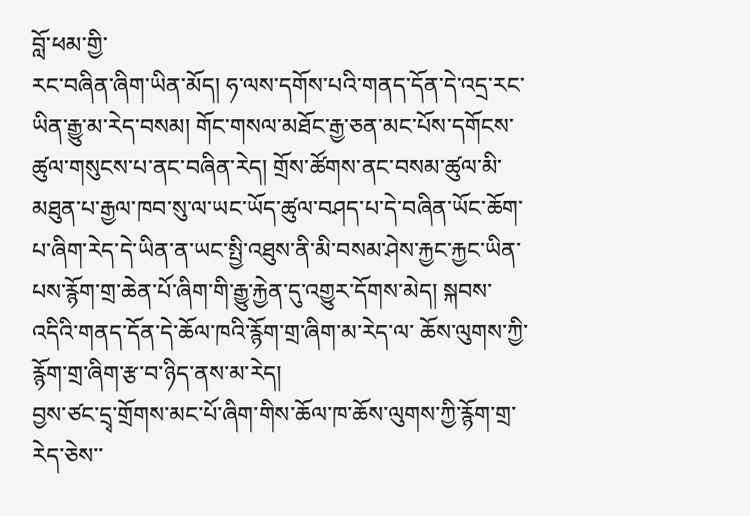བློ་ཕམ་གྱི་
རང་བཞིན་ཞིག་ཡིན་མོད། ཧ་ལས་དགོས་པའི་གནད་དོན་དེ་འདྲ་རང་ཡིན་རྒྱུ་མ་རེད་བསམ། གོང་གསལ་མཐོང་རྒྱ་ཅན་མང་པོས་དགོངས་ཚུལ་གསུངས་པ་ནང་བཞིན་རེད། གྲོས་ཚོགས་ནང་བསམ་ཚུལ་མི་མཐུན་པ་རྒྱལ་ཁབ་སུ་ལ་ཡང་ཡོད་ཚུལ་བཤད་པ་དེ་བཞིན་ཡོང་ཆོག་པ་ཞིག་རེད་དེ་ཡིན་ན་ཡང་སྤྱི་འཐུས་ནི་མི་བསམ་ཤེས་རྐྱང་རྐྱང་ཡིན་པས་རྙོག་གྲ་ཆེན་པོ་ཞིག་གི་རྒྱུ་རྐྱེན་དུ་འགྱུར་དོགས་མེད། སྐབས་འདིའི་གནད་དོན་དེ་ཆོལ་ཁའི་རྙོག་གྲ་ཞིག་མ་རེད་ལ་ ཆོས་ལུགས་ཀྱི་རྙོག་གྲ་ཞིག་རྩ་བ་ཉིད་ནས་མ་རེད།
བྱས་ཙང་དྲྭ་གྲོགས་མང་པོ་ཞིག་གིས་ཆོལ་ཁ་ཆོས་ལུགས་ཀྱི་རྙོག་གྲ་རེད་ཅེས་་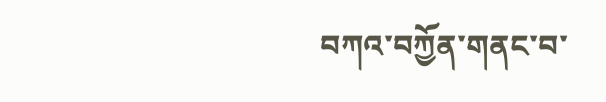བཀའ་བཀྱོན་གནང་བ་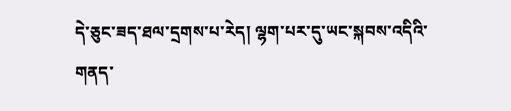དེ་ཅུང་ཟད་ཐལ་དྲགས་པ་རེད། ལྷག་པར་དུ་ཡང་སྐབས་འདིའི་
གནད་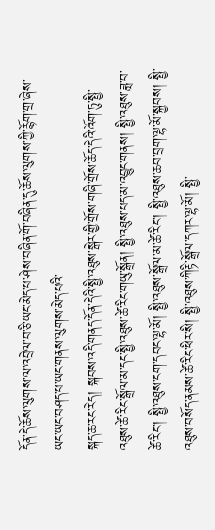དོན་དེ་ཆོས་ལུགས་ལ་འབྲེལ་བ་ཅི་ཡང་མེད་པ་ཤེས་བཞིན་གོ་བཞིན་དུ་ཆོས་ལུགས་ཀྱི་རྙོག་གྲ་ཞེས་ཡང་ཡང་བཤད་པ་ཡང་གནས་ལུགས་མེད་པའི་
སྐད་ཆ་རང་རེད། སྐབས་འདི་གནད་དོན་དེའི་སྤྱི་འཐུས་སྒེར་གྱི་གྲོས་གཞི་གྲོས་ཆོད་དེའི་འོག་ཏུ་སྤྱི་འཐུས་ཚེ་རིང་སྒྲོལ་མ་དང་སྤྱི་འཐུས་ཚེ་རིང་གཡུ་སྒྲོན། སྤྱི་འཐུས་པད་མ་འབྱུང་གནས། སྤྱི་འཐུས་ཟླ་བ་ཚེ་རིང་། སྤྱི་འཐུས་ངག་དབང་ལྷ་མོ། སྤྱི་འཐུས་སྒྲོལ་མ་ཚེ་རིང་། སྤྱི་འཐུས་ཆབ་བྲག་ལྷ་མོ་སྐྱབས། སྤྱི་འཐུས་བསོད་ནམས་ཚེ་རིང་ཕིར་སི། སྤྱི་འཐུས་ཀིརྟི་སྒྲོལ་དཀར་ལྷ་མོ། སྤྱི་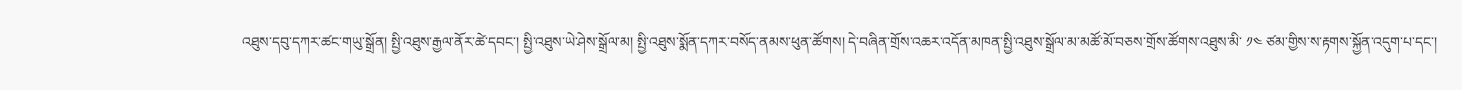འཐུས་དབུ་དཀར་ཚང་གཡུ་སྒྲོན། སྤྱི་འཐུས་རྒྱལ་ནོར་ཚེ་དབང་། སྤྱི་འཐུས་ཡེ་ཤེས་སྒྲོལ་མ། སྤྱི་འཐུས་སྨོན་དཀར་བསོད་ནམས་ཕུན་ཚོགས། དེ་བཞིན་གྲོས་འཆར་འདོན་མཁན་སྤྱི་འཐུས་སྒྲོལ་མ་མཚོ་མོ་བཅས་གྲོས་ཚོགས་འཐུས་མི་ ༡༤ ཙམ་གྱིས་ས་རྟགས་སྐྱོན་འདུག་པ་དང་།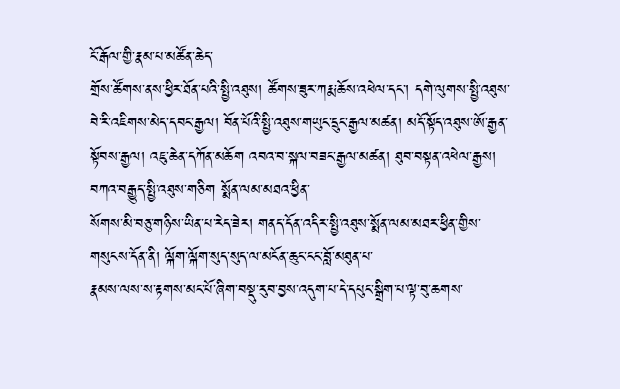ངོ་རྒོལ་གྱི་རྣམ་པ་མཚོན་ཆེད་
གྲོས་ཚོགས་ནས་ཕྱིར་ཐོན་པའི་སྤྱི་འཐུས། ཚོགས་ཟུར་ཀརྨ་ཆོས་འཕེལ་དང་། དགེ་ལུགས་སྤྱི་འཐུས་བེ་རི་འཇིགས་མེད་དབང་རྒྱལ། བོན་པོའི་སྤྱི་འཐུས་གཡུང་དྲུང་རྒྱལ་མཚན། མདོ་སྟོད་འཐུས་ཨོ་རྒྱན་སྟོབས་རྒྱལ། འཇུ་ཆེན་དཀོན་མཆོག འབའ་བ་སྐལ་བཟང་རྒྱལ་མཚན། ཐུབ་བསྟན་འཕེལ་རྒྱས། བཀའ་བརྒྱུད་སྤྱི་འཐུས་གཅིག སྨོན་ལམ་མཐའ་ཕྱིན་
སོགས་མི་བཅུ་གཉིས་ཡིན་པ་རེད་ཟེར། གནད་དོན་འདིར་སྤྱི་འཐུས་སྨོན་ལམ་མཐར་ཕྱིན་གྱིས་གསུངས་དོན་ནི། ལྐོག་ལྐོག་སུད་སུད་ལ་མངོན་ཆུང་ངང་བློ་མཐུན་པ་
རྣམས་ལས་ས་རྟགས་མང་པོ་ཞིག་བསྡུ་རུབ་བྱས་འདུག་པ་དེ་དཔུང་སྒྲིག་པ་ལྟ་བུ་ཆགས་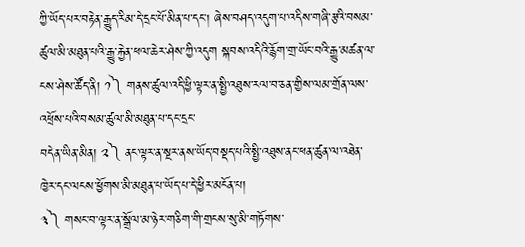ཀྱི་ཡོད་པར་བརྟེན་རྒྱུད་རིམ་དེ་དྲང་པོ་མིན་པ་དང། ཞེས་བཤད་འདུག་པ་འདིས་གཞི་རྩའི་བསམ་ཚུལ་མི་མཐུན་པའི་རྒྱུ་རྐྱེན་ཕལ་ཆེར་ཤེས་ཀྱི་འདུག སྐབས་འདིའི་རྙོག་གྲ་ཡོང་བའི་རྒྱུ་མཚན་ལ་ངས་ཤེས་ཚོད་ནི། ༡༽ གནས་ཚུལ་འདི་ཕྱི་ལྟར་ན་སྤྱི་འཐུས་རལ་བ་ཅན་གྱིས་ལམ་གྲོན་ལས་འཕྲོས་པའི་བསམ་ཚུལ་མི་མཐུན་པ་དང་དྲང་
བདེན་ཡིན་མིན། ༢༽ ནང་ལྟར་ན་སྔར་ནས་ཡོད་བསྡད་པའི་སྤྱི་འཐུས་ནང་ཕན་ཚུན་ལ་འཐེན་ཁྱེར་དང་ལངས་ཕྱོགས་མི་མཐུན་པ་ཡོད་པ་དེ་ཕྱིར་མངོན་པ།
༣༽ གསང་བ་ལྟར་ན་སྒྲོལ་མ་ཉེར་གཅིག་གི་གྲངས་སུ་མི་གཏོགས་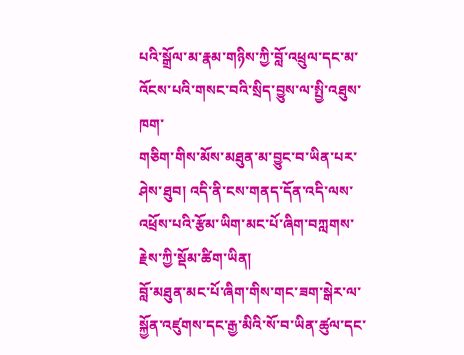པའི་སྒྲོལ་མ་རྣམ་གཉིས་ཀྱི་བློ་འཕྲུལ་དང་མ་འོངས་པའི་གསང་བའི་སྲིད་བྱུས་ལ་སྤྱི་འཐུས་ཁག་
གཅིག་གིས་མོས་མཐུན་མ་བྱུང་བ་ཡིན་པར་ཤེས་ཐུབ། འདི་ནི་ངས་གནད་དོན་འདི་ལས་འཕྲོས་པའི་རྩོམ་ཡིག་མང་པོ་ཞིག་བཀླགས་རྗེས་ཀྱི་སྡོམ་ཚིག་ཡིན།
བློ་མཐུན་མང་པོ་ཞིག་གིས་གང་ཟག་སྒེར་ལ་སྐྱོན་འཛུགས་དང་རྒྱ་མིའི་སོ་བ་ཡིན་ཚུལ་དང་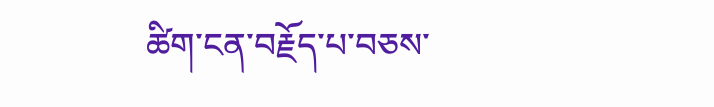ཚིག་ངན་བརྗོད་པ་བཅས་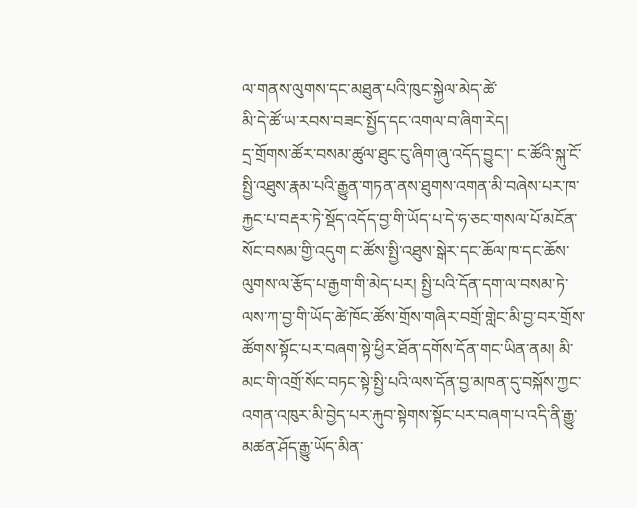ལ་གནས་ལུགས་དང་མཐུན་པའི་ཁུང་སྐྱེལ་མེད་ཚེ་
མི་དེ་ཚོ་ཡ་རབས་བཟང་སྤྱོད་དང་འགལ་བ་ཞིག་རེད།
དྲ་གྲོགས་ཚོར་བསམ་ཚུལ་ཐུང་ངུ་ཞིག་ཞུ་འདོད་བྱུང་།་ ང་ཚོའི་སྐུ་ངོ་སྤྱི་འཐུས་རྣམ་པའི་རྒྱུན་གཏན་ནས་ཐུགས་འགན་མི་བཞེས་པར་ཁ་རྐྱང་པ་བརྡར་ཏེ་སྡོད་འདོད་བྱ་གི་ཡོད་པ་དེ་ཧ་ཅང་གསལ་པོ་མངོན་སོང་བསམ་གྱི་འདུག ང་ཚོས་སྤྱི་འཐུས་སྒེར་དང་ཆོལ་ཁ་དང་ཆོས་ལུགས་ལ་རྩོད་པ་རྒྱག་གི་མེད་པར། སྤྱི་པའི་དོན་དག་ལ་བསམ་ཏེ་ལས་ཀ་བྱ་གི་ཡོད་ཚེ་ཁོང་ཚོས་གྲོས་གཞིར་བགྲོ་གླེང་མི་བྱ་བར་གྲོས་ཚོགས་སྟོང་པར་བཞག་སྟེ་ཕྱིར་ཐོན་དགོས་དོན་གང་ཡིན་ནམ། མི་མང་གི་འགྲོ་སོང་བཏང་སྟེ་སྤྱི་པའི་ལས་དོན་བྱ་མཁན་དུ་བསྐོས་ཀྱང་འགན་འཁུར་མི་བྱེད་པར་རྐུབ་སྟེགས་སྟོང་པར་བཞག་པ་འདི་ནི་རྒྱུ་མཚན་ཤོད་རྒྱུ་ཡོད་མིན་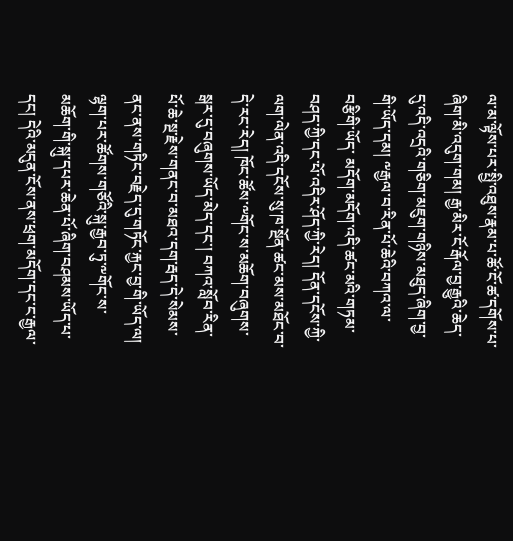ལ་མ་ལྟོས་པར་སྤྱི་འཐུས་རྣམ་པ་ཚོ་ངོ་ཚ་དགོས་པ་ཞིག་མི་འདུག་གམ། རྒྱ་མིར་ངོ་རྒོལ་བྱ་རྒྱུའི་ཆེད་དུ་འདི་འདྲའི་གཅིག་མཇུག་གཉིས་མཐུད་ཞིག་བྱ་གི་ཡོད་དམ། ༸རྒྱལ་བ་རིན་པོ་ཆེའི་བཀའ་ལ་བརྩིགི་ཡོད་ མདོག་མདོག་འདི་ཚང་མའི་གཏམ་བཤད་ཀྱི་དང་པོ་འདིར་ཤོད་ཀྱི་རེད། དོན་དངོས་ཀྱི་ལག་ལེན་འདི་དངོས་སུ་ཁ་སྔོན་ཚང་མས་མཐོང་བ་དེ་རང་རེད། ཁོང་ཚོས་༸གོང་ས་མཆོག་བཞུགས་སྒར་དུ་བཞུགས་ཡོད་མེད་དང་། བཀའ་སློབ་རིན་པོ་ཆེ་སྔ་རྗེས་གནང་བ་མཐའ་དག་རྦད་དེ་སེམས་ནང་ནས་གཏིང་བརྗེད་དུ་གཏོང་རྐྱང་བྱ་གི་ཡོད་ལ། ལྷག་པར་ཚོགས་གཙོའི་སྐུ་རྒྱབ་ཏུ་༸གོང་ས་མཆོག་གི་སྐུ་དཔར་ཆེན་པོ་ཞིག་བཤམས་ཡོད་པ་དང། དེའི་མདུན་ངོས་ནས་ཕྲག་མདོག་དང་ང་རྒྱལ་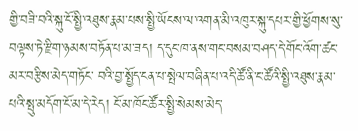གྱི་བཟི་བའི་སྐུ་ངོ་སྤྱི་འཐུས་རྣམ་པས་སྤྱི་ཡོངས་ལ་འགན་མི་འཁུར་སྐུ་དཔར་གྱི་ཕྱོགས་སུ་བལྟས་ཏེ་རྫིག་ཉམས་བཏོན་པ་མ་ཟད། ད་དུང་ཁ་ནས་གང་བསམ་བཤད་དེ་གོང་འོག་ཚང་མར་བརྩིས་མེད་གཏོང་ བའི་བྱ་སྤྱོད་ངན་པ་སྤེལ་བཞིན་པ་འདི་ཚོ་ནི་ང་ཚོའི་སྤྱི་འཐུས་རྣམ་པའི་སྤུ་མདོག་ངོ་མ་དེ་རེད། ངོ་མ་ཁོང་ཚོར་སྤྱི་སེམས་མེད་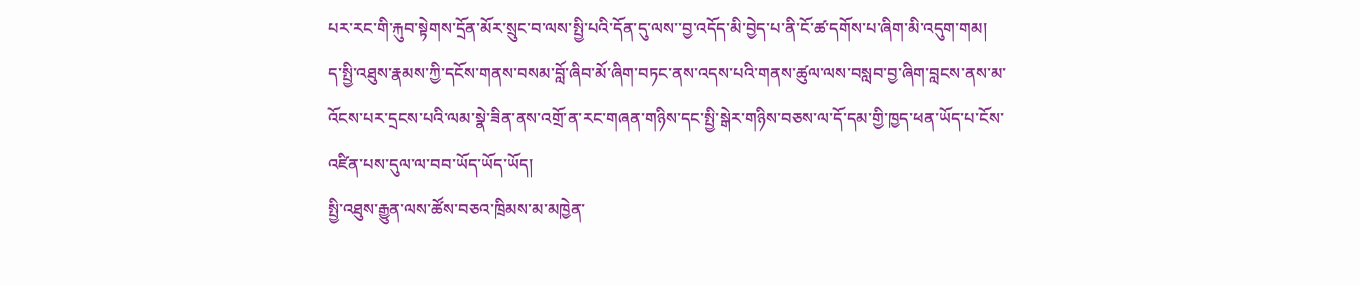པར་རང་གི་རྐུབ་སྟེགས་དྲོན་མོར་སྲུང་བ་ལས་སྤྱི་པའི་དོན་དུ་ལས་་བྱ་འདོད་མི་བྱེད་པ་ནི་ངོ་ཚ་དགོས་པ་ཞིག་མི་འདུག་གམ།
ད་སྤྱི་འཐུས་རྣམས་ཀྱི་དངོས་གནས་བསམ་བློ་ཞིབ་མོ་ཞིག་བཏང་ནས་འདས་པའི་གནས་ཚུལ་ལས་བསླབ་བྱ་ཞིག་བླངས་ནས་མ་འོངས་པར་དྲངས་པའི་ལམ་སྣེ་ཟིན་ནས་འགྲོ་ན་རང་གཞན་གཉིས་དང་སྤྱི་སྒེར་གཉིས་བཅས་ལ་དོ་དམ་གྱི་ཁྱད་ཕན་ཡོད་པ་ངོས་འཛིན་པས་དུལ་ལ་བབ་ཡོད་ཡོད་ཡོད།
སྤྱི་འཐུས་རྒྱུན་ལས་ཚོས་བཅའ་ཁྲིམས་མ་མཁྱེན་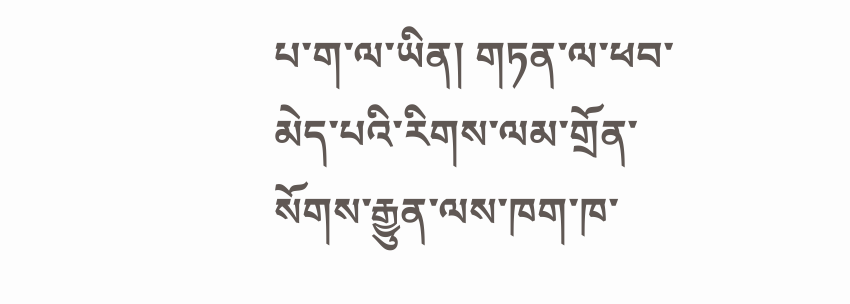པ་ག་ལ་ཡིན། གཏན་ལ་ཕབ་མེད་པའི་རིགས་ལམ་གྲོན་སོགས་རྒྱུན་ལས་ཁག་ཁ་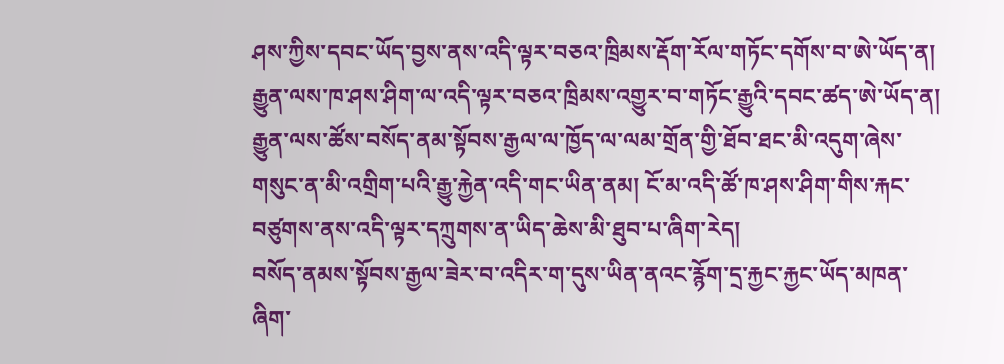ཤས་ཀྱིས་དབང་ཡོད་བྱས་ནས་འདི་ལྟར་བཅའ་ཁྲིམས་རྡོག་རོལ་གཏོང་དགོས་བ་ཨེ་ཡོད་ན། རྒྱུན་ལས་ཁ་ཤས་ཤིག་ལ་འདི་ལྟར་བཅའ་ཁྲིམས་འགྱུར་བ་གཏོང་རྒྱུའི་དབང་ཚད་ཨེ་ཡོད་ན།
རྒྱུན་ལས་ཚོས་བསོད་ནམ་སྟོབས་རྒྱལ་ལ་ཁྱོད་ལ་ལམ་གྲོན་གྱི་ཐོབ་ཐང་མི་འདུག་ཞེས་གསུང་ན་མི་འགྲིག་པའི་རྒྱུ་རྐྱེན་འདི་གང་ཡིན་ནམ། ངོ་མ་འདི་ཚོ་ཁ་ཤས་ཤིག་གིས་རྐང་བཙུགས་ནས་འདི་ལྟར་དཀྲུགས་ན་ཡིད་ཆེས་མི་ཐུབ་པ་ཞིག་རེད།
བསོད་ནམས་སྟོབས་རྒྱལ་ཟེར་བ་འདིར་ག་དུས་ཡིན་ནའང་རྙོག་དྲ་རྐྱང་རྐྱང་ཡོད་མཁན་ཞིག་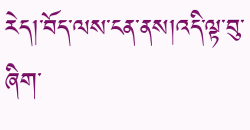རེད།་བོད་ལས་ངན་ནས།འདི་ལྟ་བུ་ཞིག་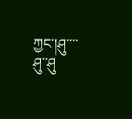ཀྱང་།ཤུ་་་་ཤུ་་ཤུ